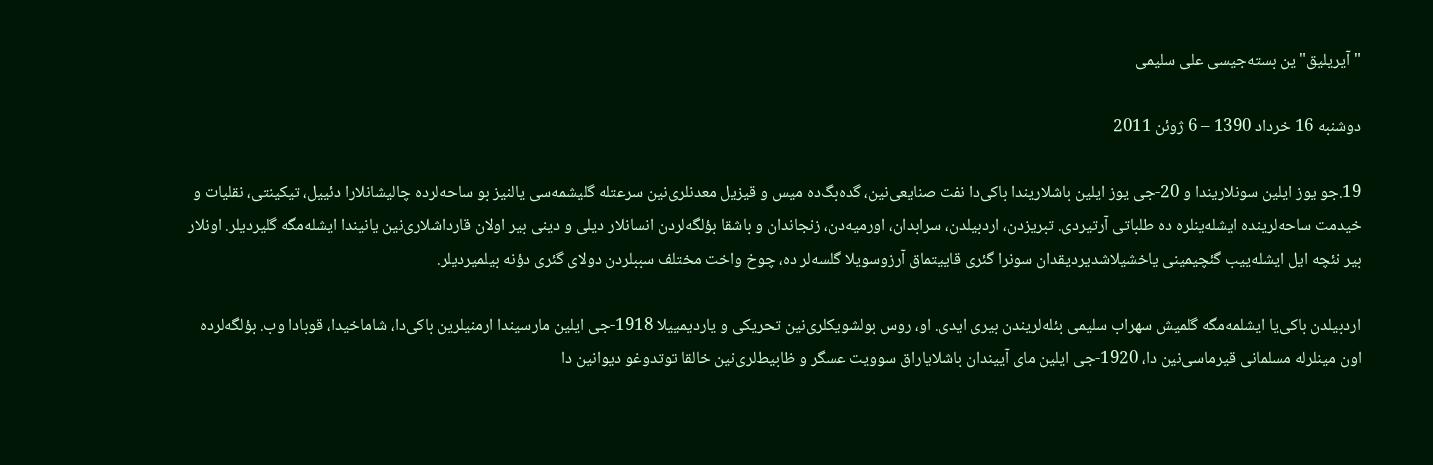"آیریلیق"ین بسته‌جیسی علی سلیمی

دوشنبه 16 خرداد 1390 – 6 ژوئن 2011

19.جو یوز ایلین سونلاریندا و 20-جی یوز ایلین باشلاریندا باکی‌دا نفت صنایعی‌نین، گده‌بگ‌ده میس و قیزیل معدنلری‌نین سرعتله گلیشمه‌سی یالنیز بو ساحه‌لرده چالیشانلارا دئییل، تیکینتی، نقلیات و خیدمت ساحه‌لرینده ایشله‌ینلره ده طلباتی آرتیردی. تبریزدن، اردبیلدن، سرابدان، اورمیه‌‌دن، زنجاندان و باشقا بؤلگه‌لردن انسانلار دیلی و دینی بیر اولان قارداشلاری‌نین یانیندا ایشله‌مگه گلیردیلر. اونلار بیر نئچه ایل ایشله‌ییب گئچیمینی یاخشیلاشدیردیقدان سونرا گئری قاییتماق آرزوسویلا گلسه‌لر ده، چوخ واخت مختلف سببلردن دولای گئری دؤنه بیلمیردیلر.

اردبیلدن باکی‌یا ایشلمه‌مگه گلمیش سهراب سلیمی‌ بئله‌لریندن بیری ایدی. او، روس بولشویکلری‌نین تحریکی و یاردیمییلا 1918-جی ایلین مارسیندا ارمنیلرین باکی‌دا، شاماخیدا، قوبادا وب. بؤلگه‌لرده اون مینلرله مسلمانی قیرماسی‌نین دا، 1920-جی ایلین مای آییندان باشلایا‌راق سوویت عسگر و ظابیط‌لری‌نین خالقا توتدوغو دیوانین دا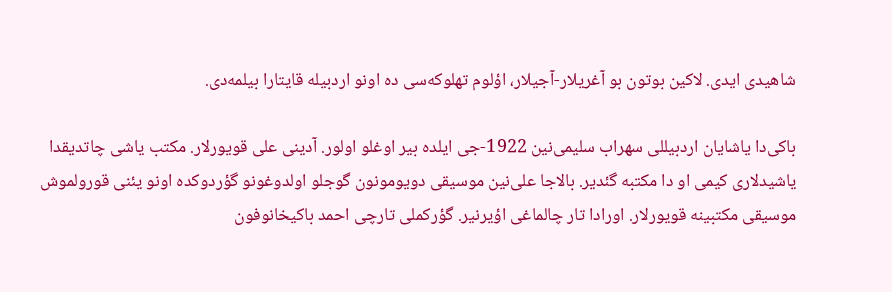شاهیدی ایدی. لاکین بوتون بو آغریلار-آجیلار، اؤلوم تهلوکه‌سی ده اونو اردبیله قایتارا بیلمه‌دی.

باکی‌دا یاشایان اردبیللی سهراب سلیمی‌نین 1922-جی ایلده بیر اوغلو اولور. آدینی علی قویورلار. مکتب یاشی چاتدیقدا یاشیدلاری کیمی او دا مکتبه گئدیر. بالاجا علی‌نین موسیقی دویومونون گوجلو اولدوغونو گؤردوکده اونو یئنی قورولموش موسیقی مکتبینه قویورلار. اورادا تار چالماغی اؤیرنیر. گؤرکملی تارچی احمد باکیخانوفون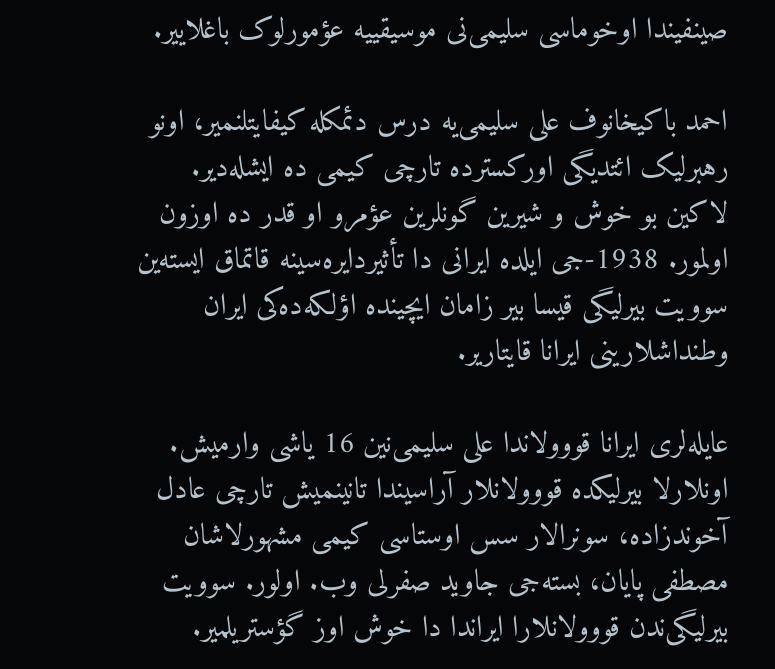صینفیندا اوخوماسی سلیمی‌نی موسیقییه عؤمورلوک باغلاییر.

احمد باکیخانوف علی سلیمی‌یه درس دئمکله کیفایتلنمیر، اونو رهبرلیک ائتدیگی اورکسترده تارچی کیمی ده ایشله‌دیر. لاکین بو خوش و شیرین گونلرین عؤمرو او قدر ده اوزون اولمور. 1938-جی ایلده ایرانی دا تأثیردایره‌سینه قاتماق ایسته‌ین سوویت بیرلیگی قیسا بیر زامان ایچینده اؤلکه‌ده‌کی ایران وطنداشلارینی ایرانا قایتاریر.

عایله‌لری ایرانا قووولاندا علی سلیمی‌نین 16 یاشی وارمیش. اونلارلا بیرلیکده قووولانلار آراسیندا تانینمیش تارچی عادل آخوند‌زاده، سونرا‌لار سس اوستاسی کیمی مشهورلاشان مصطفی پایان، بسته‌جی جاوید صفرلی وب. اولور. سوویت بیرلیگی‌ندن قووولانلارا ایراندا دا خوش اوز گؤستریلمیر.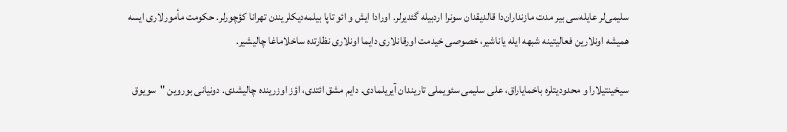سلیمی‌لر عایله‌سی بیر مدت مازنداران‌دا قالدیقدان سونرا اردبیله گئدیرلر. اورادا ایش و ائو تاپا بیلمه‌دیکلریندن تهرانا کؤچورلر. حکومت مأمورلاری ایسه همیشه اونلارین فعالیتینه شبهه ایله یاناشیر، خصوصی خیدمت اورقانلاری دایما اونلاری نظارتده ساخلاماغا چالیشیر.

سیخینتیلارا و محدودیتلره باخمایا‌راق، علی سلیمی سئویملی تاریندان آیریلمادی. دایم مشق ائتدی، اؤز اوزرینده چالیشدی. دونیانی بوروین "سویوق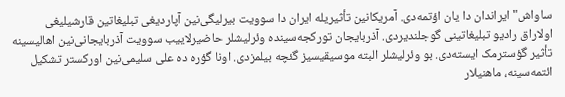ساواش" ایراندان دا یان اؤتمه‌دی. آمریکانین تأثیریله ایران دا سوویت بیرلیگی‌نین آپاردیغی تبلیغاتین قارشیلیغی اولا‌راق رادیو تبلیغاتینی گوجلندیردی. آذربایجان تورکجه‌سینده وئرلیشلر حاضیرلاییب سوویت آذربایجانی‌نین اها‌لیسینه تأثیر گؤسترمک ایسته‌دی. بو وئرلیشلر البته موسیقیسیز گئچه بیلمزدی. اونا گؤره ده علی سلیمی‌نین اورکستر تشکیل ائتمه‌سینه، ماهنیلار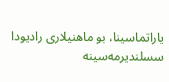یاراتماسینا، بو ماهنیلاری رادیودا سسلندیرمه‌سینه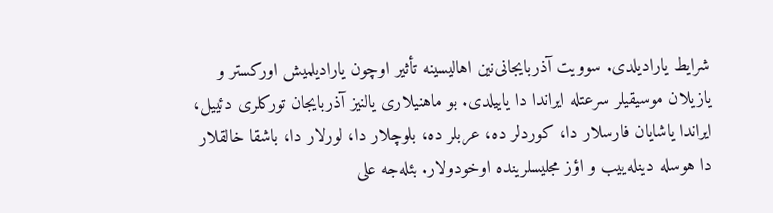شرایط یارادیلدی. سوویت آذربایجانی‌نین اها‌لیسینه تأثیر اوچون یارادیلمیش اورکستر و یازیلان موسیقیلر سرعتله ایراندا دا یاییلدی. بو ماهنیلاری یالنیز آذربایجان تورکلری دئییل، ایراندا یاشایان فارسلار دا، کوردلر ده، عربلر ده، بلوچلار دا، لورلار دا، باشقا خالقلار دا هوسله دینله‌ییب و اؤز مجلیسلرینده اوخودولار. بئله‌جه علی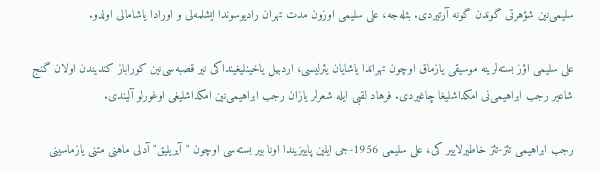سلیمی‌نین شؤهرتی گوندن گونه آرتیردی. بئله‌جه، علی سلیمی اوزون مدت تهران رادیوسوندا ایشلمه‌لی و اورادا یاشاما‌لی اولدو.

علی سلیمی اؤز بسته‌لرینه موسیقی یازماق اوچون تهراندا یاشایان یئرلیسی، اردبیل یاخینلیغینداکی نیر قصبه‌سی‌نین کوراباز کندیندن اولان گنج شاعیر رجب ابراهیمی‌نی امکداشلیغا چاغیردی. فرهاد لقبی ایله شعرلر یازان رجب ابراهیمی‌نین امکداشلیغی اوغورلو آلیندی.

رجب ابراهیمی‌ تئز-تئز خاطیرلاییر کی، علی سلیمی 1956-جی ایلین پاییزیندا اونا بیر بسته‌سی اوچون "آیریلیق" آدلی ماهنی متنی یازماسینی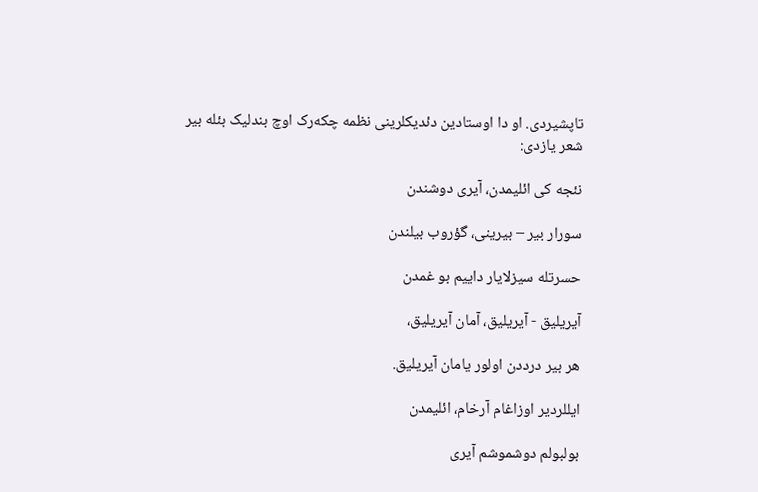تاپشیردی. او دا اوستادین دئدیکلرینی نظمه چکه‌رک اوچ بندلیک بئله بیر شعر یازدی:

نئجه کی ائلیمدن، آیری دوشندن

سورار بیر – بیرینی، گؤروب بیلندن

حسرتله سیزلایار داییم بو غمدن

آیریلیق - آیریلیق، آمان آیریلیق،

هر بیر درددن اولور یامان آیریلیق.

ایللردیر اوزاغام آرخام، ائلیمدن

بولبولم دوشموشم آیری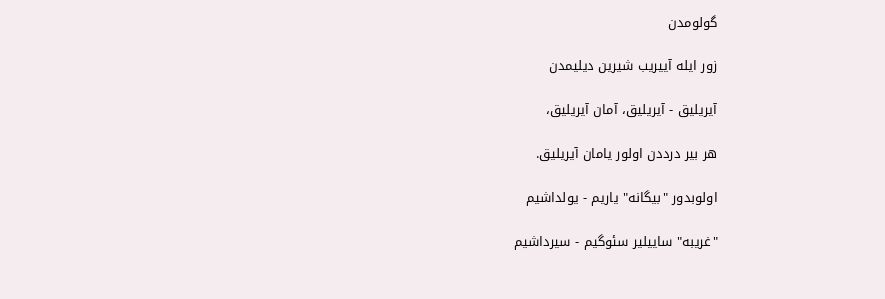گولومدن

زور ایله آییریب شیرین دیلیمدن

آیریلیق - آیریلیق، آمان آیریلیق،

هر بیر درددن اولور یامان آیریلیق.

اولوبدور "بیگانه" یاریم - یولداشیم

"غریبه" ساییلیر سئوگیم - سیرداشیم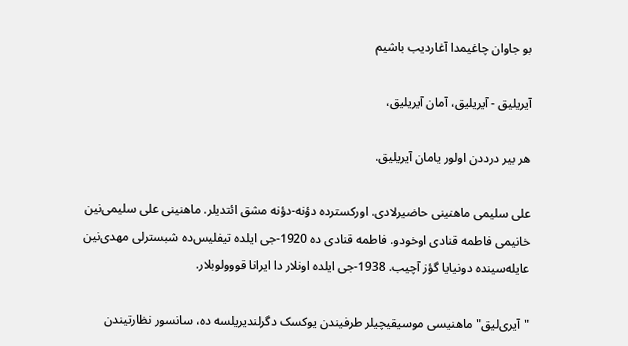بو جاوان چاغیمدا آغاردیب باشیم

آیریلیق - آیریلیق، آمان آیریلیق،

هر بیر درددن اولور یامان آیریلیق.

علی سلیمی ماهنینی حاضیرلادی. اورکسترده دؤنه-دؤنه مشق ائتدیلر. ماهنینی علی سلیمی‌نین خانیمی فاطمه قنادی اوخودو. فاطمه قنادی ده 1920-جی ایلده تیفلیس‌ده شبسترلی مهدی‌نین عایله‌سینده دونیایا گؤز آچیب. 1938-جی ایلده اونلار دا ایرانا قووولوبلار.

"آیری‌لیق" ماهنیسی موسیقیچیلر طرفیندن یوکسک دگرلندیریلسه ده، سانسور نظارتیندن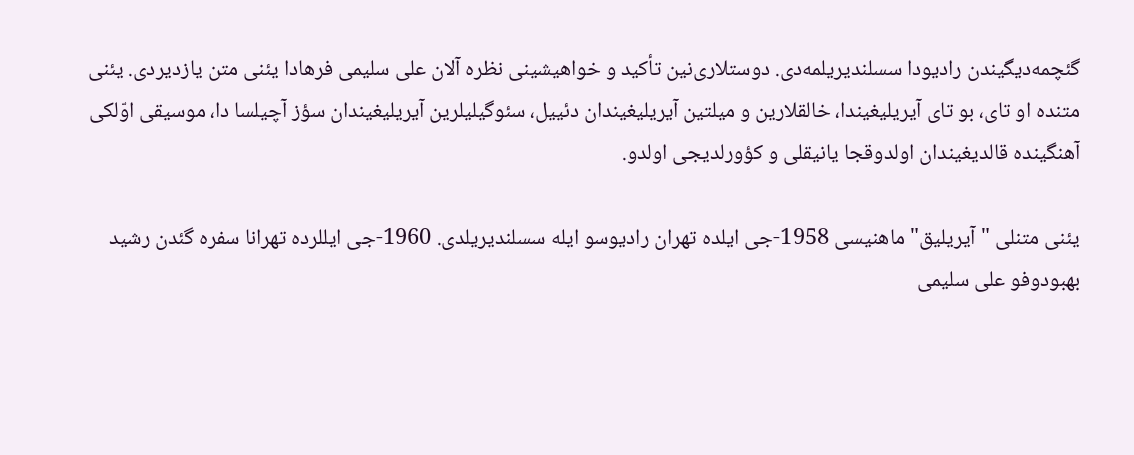گئچمه‌دیگیندن رادیودا سسلندیریلمه‌دی. دوستلاری‌نین تأکید و خواهیشینی نظره آلان علی سلیمی فرهادا یئنی متن یازدیردی. یئنی متنده او تای، بو تای آیریلیغیندا، خالقلارین و میلتین آیریلیغیندان دئییل، سئوگیلیلرین آیریلیغیندان سؤز آچیلسا دا، موسیقی اوّلکی آهنگینده قالدیغیندان اولدوقجا یانیقلی و کؤورلدیجی اولدو.

یئنی متنلی "آیریلیق" ماهنیسی 1958-جی ایلده تهران رادیوسو ایله سسلندیریلدی. 1960-جی ایللرده تهرانا سفره گئدن رشید بهبودوفو علی سلیمی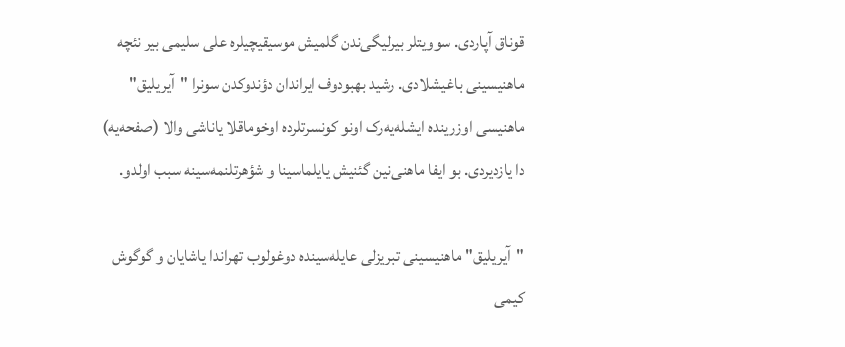قوناق آپاردی. سوویتلر بیرلیگی‌ندن گلمیش موسیقیچیلره علی سلیمی بیر نئچه ماهنیسینی باغیشلادی. رشید بهبودوف ایراندان دؤندوکدن سونرا "آیریلیق" ماهنیسی اوزرینده ایشله‌یه‌رک اونو کونسرتلرده اوخوماقلا یاناشی والا (صفحه‌یه) دا یازدیردی. بو ایفا ماهنی‌نین گئنیش یایلماسینا و شؤهرتلنمه‌سینه سبب اولدو.

"آیریلیق" ماهنیسینی تبریزلی عایله‌سینده دوغولوب تهراندا یاشایان و گوگوش کیمی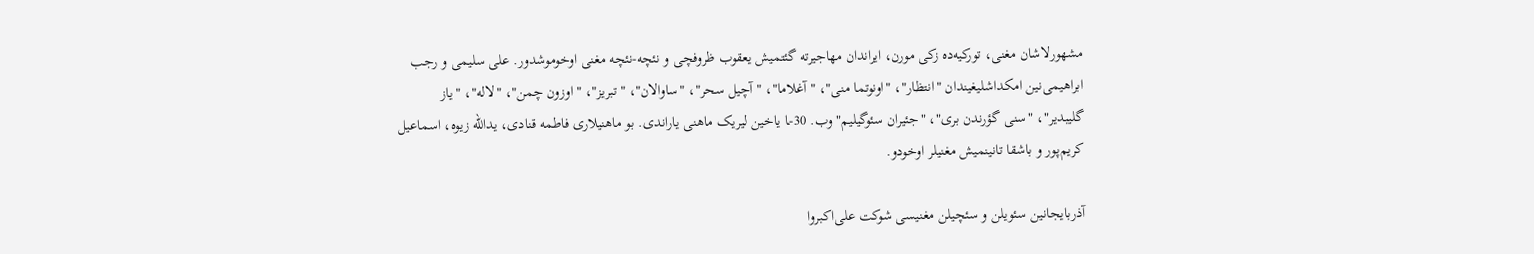مشهورلاشان مغنی، تورکیه‌ده زکی مورن، ایراندان مهاجیرته گئتمیش یعقوب ظروفچی و نئچه-نئچه مغنی اوخوموشدور. علی سلیمی و رجب ابراهیمی‌نین امکداشلیغیندان "انتظار"، "اونوتما منی"، "آغلاما"، "آچیل سحر"، "ساوالان"، "تبریز"، "اوزون چمن"، "لاله"، "یاز گلیبدیر"، "سنی گؤرندن بری"، "جئیران سئوگیلیم" وب. 30-ـا یاخین لیریک ماهنی یاراندی. بو ماهنیلاری فاطمه قنادی، یدالله زیوه، اسماعیل کریم‌پور و باشقا تانینمیش مغنیلر اوخودو.

آذربایجانین سئویلن و سئچیلن مغنیسی شوکت علی‌اکبروا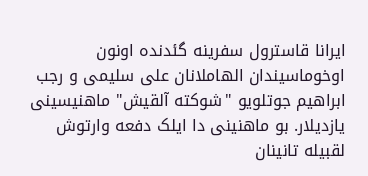ایرانا قاسترول سفرینه گئدنده اونون اوخوماسیندان الهاملانان علی سلیمی و رجب ابراهیم جوتلویو "شوکته آلقیش" ماهنیسینی یازدیلار. بو ماهنینی دا ایلک دفعه وارتوش لقبیله تانینان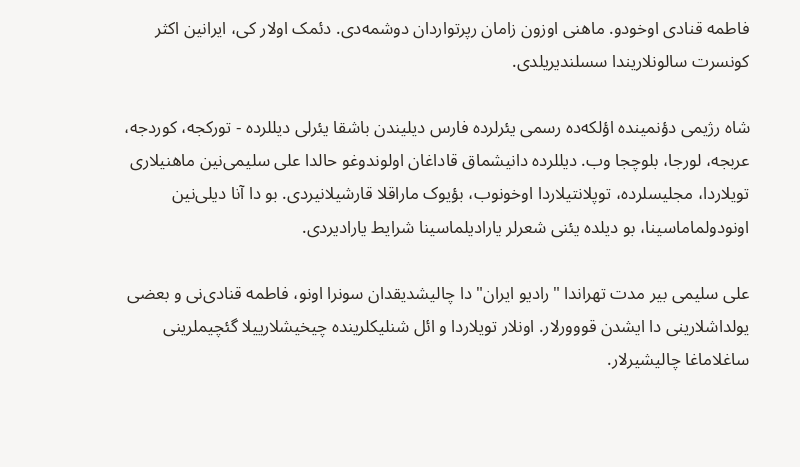فاطمه قنادی اوخودو. ماهنی اوزون زامان رپرتواردان دوشمه‌دی. دئمک اولار کی، ایرانین اکثر کونسرت سالونلاریندا سسلندیریلدی.

شاه رژیمی دؤنمینده اؤلکه‌ده رسمی یئرلرده فارس دیلیندن باشقا یئرلی دیللرده - تورکجه، کوردجه، عربجه، لورجا، بلوچجا وب. دیللرده دانیشماق قاداغان اولوندوغو حالدا علی سلیمی‌نین ماهنیلاری تویلاردا، مجلیسلرده، توپلانتیلاردا اوخونوب، بؤیوک ماراقلا قارشیلانیردی. بو دا آنا دیلی‌نین اونودولماماسینا، بو دیلده یئنی شعرلر یارادیلماسینا شرایط یارادیردی.

علی سلیمی بیر مدت تهراندا "رادیو ایران"دا چالیشدیقدان سونرا اونو، فاطمه قنادی‌نی و بعضی یولداشلارینی دا ایشدن قووورلار. اونلار تویلاردا و ائل شنلیکلرینده چیخیشلارییلا گئچیملرینی ساغلاماغا چالیشیرلار.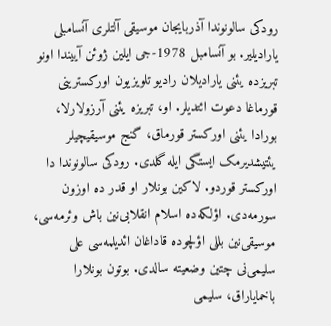رودکی سالونوندا آذربایجان موسیقی آلتلری آنسامبلی یارا‌دیلیر. بو آنسامبل 1978-جی ایلین ژوئن آییندا اونو تبریزده یئنی یارادیلان رادیو تلویزیون اورکسترینی قورماغا دعوت ائتدیلر. او، تبریزه یئنی آرزولارلا، بورادا یئنی اورکستر قورماق، گنج موسیقیچیلر یئتیشدیرمک ایستگی ایله گلدی. رودکی سالونوندا دا اورکستر قوردو. لاکین بونلار او قدر ده اوزون سورمه‌دی. اؤلکه‌ده اسلام انقلابی‌نین باش وئرمه‌سی، موسیقی‌نین بللی اؤلچوده قاداغان ائدیلمه‌سی علی سلیمی‌نی چتین وضعیته سالدی. بوتون بونلارا باخمایا‌راق، سلیمی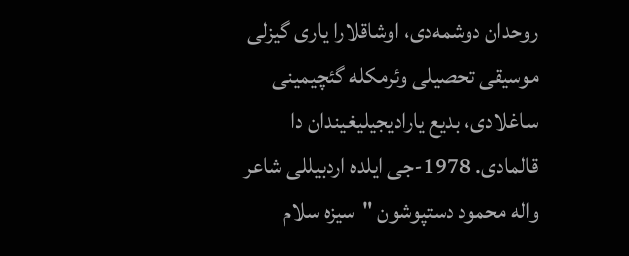روحدان دوشمه‌دی، اوشاقلارا یاری گیزلی موسیقی تحصیلی وئرمکله گئچیمینی ساغلادی، بدیع یارادیجیلیغیندان دا قالمادی. 1978-جی ایلده اردبیللی شاعر واله محمود دستپوشون "سیزه سلام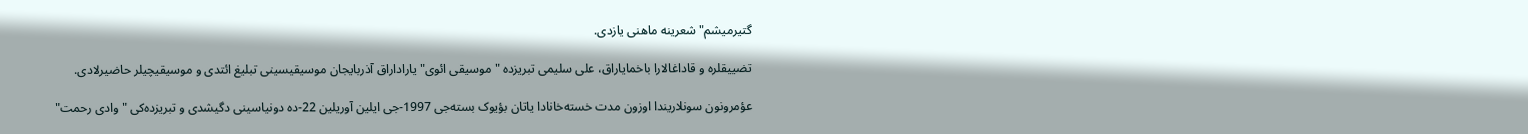گتیرمیشم" شعرینه ماهنی یازدی.

تضییقلره و قاداغا‌لارا باخمایا‌راق، علی سلیمی تبریزده "موسیقی ائوی" یارادا‌راق آذربایجان موسیقیسینی تبلیغ ائتدی و موسیقیچیلر حاضیرلادی.

عؤمرونون سونلاریندا اوزون مدت خسته‌خانادا یاتان بؤیوک بسته‌جی 1997-جی ایلین آوریلین 22-ده دونیاسینی دگیشدی و تبریزده‌کی "وادی رحمت"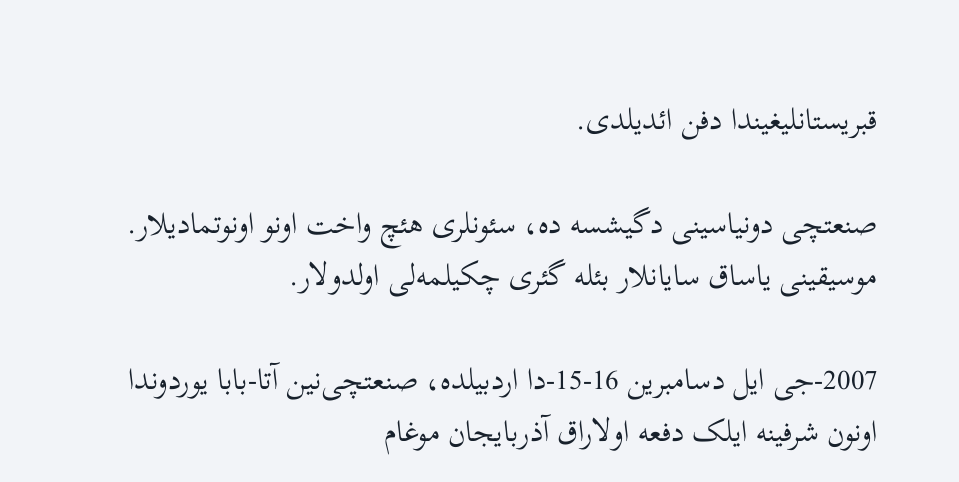قبریستانلیغیندا دفن ائدیلدی.

صنعتچی دونیاسینی دگیشسه ده، سئونلری هئچ واخت اونو اونوتمادیلار. موسیقینی یاساق سایانلار بئله گئری چکیلمه‌لی اولدولار.

2007-جی ایل دسامبرین 16-15-دا اردبیلده، صنعتچی‌نین آتا-بابا یوردوندا اونون شرفینه ایلک دفعه اولا‌راق آذربایجان موغام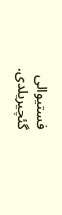فستیوا‌لی گئچیریلدی.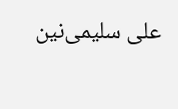علی سلیمی‌نین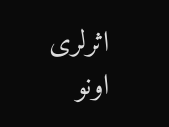اثرلری اونو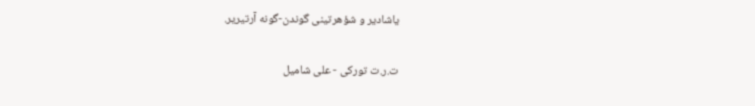یاشادیر و شؤهرتینی گوندن-گونه آرتیریر.

ت.ر.ت تورکی - علی شامیل